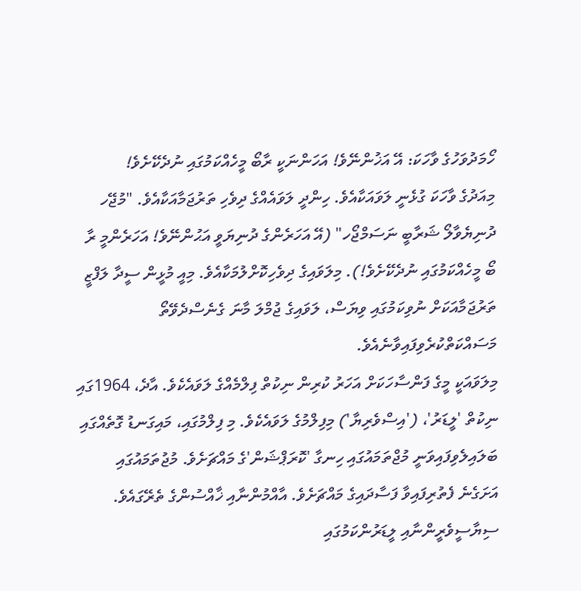ހޯމަދުވަހުގެ ވާހަކަ: އޭ އަޚުންނޭވެ! އަހަންނަކީ ރާބޯ މީހެއްކަމުގައި ނުދެކޭށެވެ!
މިއަދުގެ ވާހަކަ ގުޅެނީ ލަވައަކާއެވެ. ހިންދީ ލަވައެއްގެ ދިވެހި ތަރުޖަމާއަކާއެވެ. "މުޖޭހ ދުނިޔެވާލޯ ޝަރާބީ ނަސަމްޖޯހ" (އޭ އަހަރެންގެ ދުނިޔަވީ އަޙުންނޭވެ! އަހަރެންމީ ރާ ބޯ މީހެއްކަމުގައި ނުދެކޭށެވެ!). މިލަވައިގެ ދިވެހިކޮށްލުމަކާއެވެ. މިއީ މުޅީން ސީދާ ލަފްޒީ ތަރުޖަމާއަކަށް ނުވިކަމުގައި ވިޔަސް، ލަވައިގެ ޖުމްލަ މާނަ ގެނެސްދެވޭތޯ މަސައްކަތްކުރެވިފައިވާނެއެވެ.
މިލަވައަކީ މީގެ ފަންސާހަކަށް އަހަރު ކުރިން ނިކުތް ފިލްމެއްގެ ލަވައެކެވެ. އާދެ، 1964ގައި ނިކުތް 'ލީޑަރު'، ('އިސްވެރިޔާ') މިފިލްމުގެ ލަވައެކެވެ. މި ފިލްމުގައި، މައިގަނޑު ގޮތެއްގައި ބަލައިލެވިފައިވަނީ މުޖްތަމައުގައި ހިނގާ 'ކޮރަޕްޝަން'ގެ މައްޗަށެވެ. މުޖުތަމައުގައި އަށަގެނެ ފެތުރިފައިވާ ފަސާދައިގެ މައްޗަށެވެ. އާއްމުންނާއި ޚާއްސުންގެ ތެރޭގައެވެ. ސިޔާސީވެރީންނާއި ލީޑަރުންކަމުގައި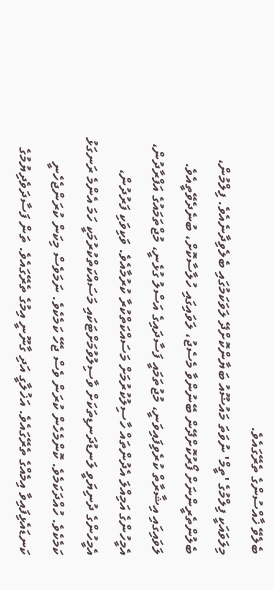ބެލެވޭ ޚާއްސުންގެ ތެރޭގައެވެ.
މިލަވައަކީ ފިލްމުގެ 'ތީމް' ނުވަތަ މައުޟޫއު ބަޔާންކޮށްދޭ ލަވަކަމުގައި ބެލެވިދާނެއެވެ. ފިލްމުން، ބެލުންތެރީންނަށް ފޯރުކޮށްދޭން ބޭނުންވާ މެސެޖު، ލަވައިގައި ހުލާސާކޮށް، ބުނެދެވޭތީއެވެ. ލަވައިގައި އިޝާރާތް ކުރެވިފައިވަނީ، މުޖުތަމައީ ފަސާދައިގެ އަސްލު ގުޅެނީ، މުޖްތަމައުގެ އަފްރާދުން، އެމީހުންގެ އަމިއްލަ އެދުންތައް ހާސިލުކުރުމަށް މަސައްކަތްކުރާ ކުރުމާއެވެ. ވަކިވަކި ފަރުދުން، އެމީހުންގެ ދުނިޔަވީ ލަނޑުދަނޑިތަކަށް ވާސިލުވުމަށްޓަކައި މަސައްކަތްކުރުމަކީ ހަމަ އެންމެ ރަނގަޅު ކަމެކެވެ. ހުއްދަކަމެވެ. ކޮންމެހެން ކުރަން ވެސް ޖެހޭ ކަމެކެވެ. ނަމަވެސް މިކަން ކުރަންޖެހެނީ ކަނޑައެޅިފައިވާ އިމެއްގެ ތެރޭގައެވެ. އަޚުލާގީ އަދި ގާނޫނީ އިމުގެ ތެރޭގައެވެ. ތަން ފަސާދަވެދިޔުމުގެ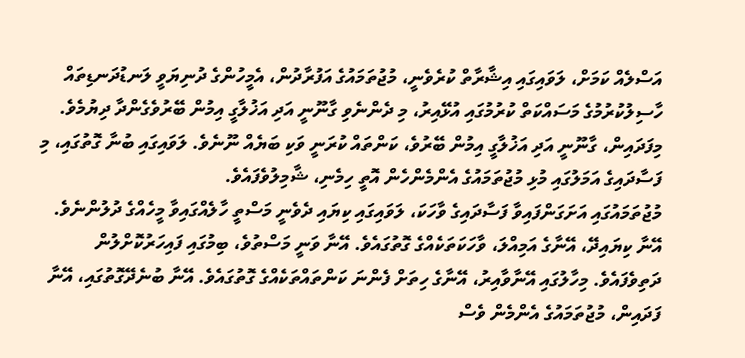އަސްލެއް ކަމަށް، ލަވައިގައި އިޝާރާތް ކުރެވެނީ، މުޖުތަމައުގެ އަފުރާދުން، އެމީހުންގެ ދުނިޔަވީ ލަނޑުދަނޑިތައް ހާސިލުކުރުމުގެ މަސައްކަތް ކުރުމުގައި އުޅޭއިރު، މި ދެންނެވި ގާނޫނީ އަދި އަޚުލާގީ އިމުން ބޭރުވެގެންދާ ދިޔުމެވެ. މިފަދައިން، ގާނޫނީ އަދި އަޚުލާގީ އިމުން ބޭރުވެ، ކަންތައް ކުރަނީ ވަކި ބަޔެއް ނޫނެވެ. ލަވައިގައި ބުނާ ގޮތުގައި، މި ފަސާދައިގެ އަމަލުގައި މުޅި މުޖުތަމައުގެ އެންމެންހެން އޮތީ ހިމެނި، ޝާމިލުވެފައެވެ.
މުޖުތަމައުގައި އަށަގަންފައިވާ ފަސާދައިގެ ވާހަކަ، ލަވައިގައި ކިޔައި ދެވެނީ މަސްތީ ހާލެއްގައިވާ މީހެއްގެ ދުލުންނެވެ. އޭނާ ކިޔައިދޭ، އޭނާގެ އަމިއްލަ، ވާހަކަތަކެއްގެ ގޮތުގައެވެ. އޭނާ ވަނީ މަސްތުވެ، ބިމުގައި ފައިހަރުކޮށްލުން ދަތިވެފައެވެ. މިހާލުގައި އޭނާވާއިރު، އޭނާގެ ހިތަށް ފެންނަ ކަންތައްތަކެއްގެ ގޮތުގައެވެ. އޭނާ ބުނެދޭގޮތުގައި، އޭނާ ފަދައިން، މުޖުތަމައުގެ އެންމެން ވެސް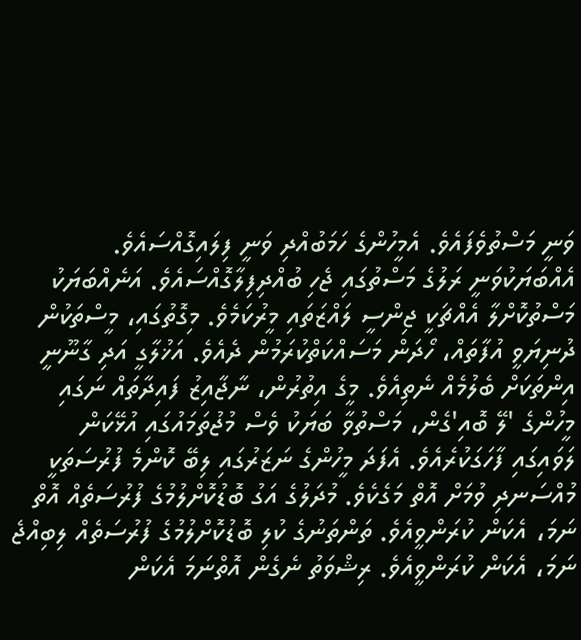ވަނީ މަސްތުވެފައެވެ. އެމީހުންގެ ހަމަބުއްދި ވަނީ ފިލައިގޮއްސައެވެ. އެއްބަޔަކުވަނީ ރަލުގެ މަސްތުގައި ޖެހި ބުއްދިފިލާގޮއްސައެވެ. އަނެއްބަޔަކު މަސްތުކޮށްލާ އެއްޗަކީ ޖިންސީ ލައްޒަތައި މީރުކަމެވެ. މިގޮތުގައި، މީސްތަކުން ދުނިޔަވީ އުފާތައް، ހޯދަން މަސައްކަތްކުރަމުން ދެއެވެ. އަޚުލާގީ އަދި ގާނޫނީ އިންތަކަށް ބެލުމެއް ނެތިއެވެ. މީގެ އިތުރުން، ނާޖާއިޒު ފައިދާތައް ނަގައި މީހުންގެ 'ލޭ ބޮއި'ގެން، މަސްތުވާ ބަޔަކު ވެސް މުޖުތަމައުގައި އުޅޭކަން ލަވައިގައި ފާހަގަކުރެއެވެ. އެފަދަ މީހުންގެ ނަޒަރުގައި ލިބޭ ކޮންމެ ފުރުސަތަކީ މުއްސަނދި ވުމަށް އޮތް މަގެކެވެ. މުދަލުގެ އަގު ބޮޑުކޮށްލުމުގެ ފުރުސަތެއް އޮތް ނަމަ، އެކަން ކުރަންވީއެވެ. ތަންތަނުގެ ކުލި ބޮޑުކޮށްލުމުގެ ފުރުސަތެއް ލިބިއްޖެ ނަމަ، އެކަން ކުރަންވީއެވެ. ރިޝްވަތު ނެގެން އޮތްނަމަ އެކަން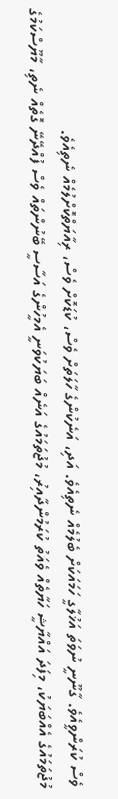ވެސް ކުރަންވީއެވެ. ގާނޫނީ ނުވަތަ އަޚުލާގީ ހަމައަކަށް ބެލުމެއް ނެތިއެވެ. އަދި، އަނެކުންގެ ހާލަތަށް ވެސް، ކުޑަކޮށް ވެސް، ރިއާޔަތްކޮށްލުމެއް ނެތިއެވެ.
މުޖުތަމައުގެ އެއްބަޔަކު، މިފަދަ އައްޔާޝީ ހަޔާތެއް ވެއަތު ކުރަމުންދާއިރު، މުޖުތަމައުގެ އަނެއް ބަޔަކުވަނީ އެމީހުންގެ އަސާސީ ބޭނުންތައް ވެސް ފުއްދޭނޭ ގޮތެއް ނެތި، މާޔޫސްކަމުގެ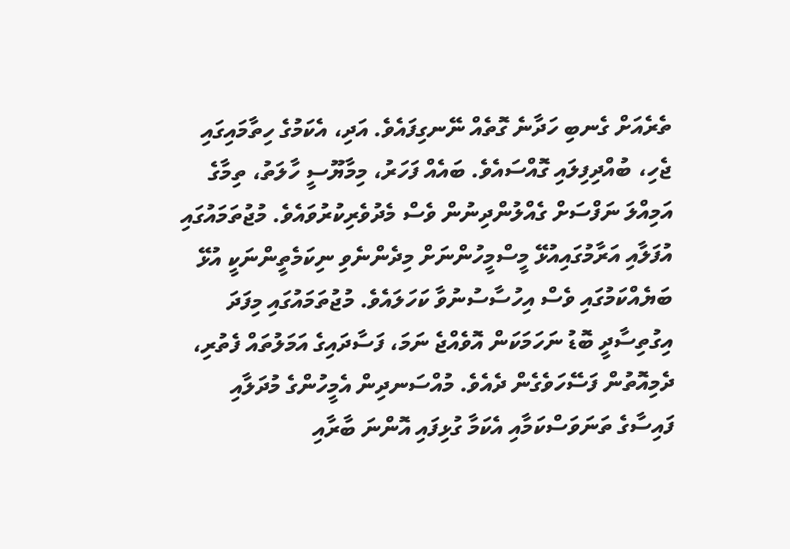ތެރެއަށް ގެނބި ހަދާނެ ގޮތެއް ނޭނގިފައެވެ. އަދި، އެކަމުގެ ހިތާމައިގައި ޖެހި، ބުއްދިފިލައި ގޮއްސައެވެ. ބައެއް ފަހަރު، މިމާޔޫސީ ހާލަތު، ތިމާގެ އަމިއްލަ ނަފްސަށް ގެއްލުންދިނުން ވެސް މެދުވެރިކުރުވައެވެ. މުޖުތަމައުގައި އުފަލާއި އަރާމުގައިއުޅޭ މީސްމީހުންނަށް މިދެންނެވި ނިކަމެތީންނަކީ އުޅޭ ބަޔެއްކަމުގައި ވެސް އިހުސާސުނުވާ ކަހަލައެވެ. މުޖުތަމައުގައި މިފަދަ އިގުތިސާދީ ބޮޑު ނަހަމަކަން އޮވެއްޖެ ނަމަ، ފަސާދައިގެ އަމަލުތައް ފެތުރި، ދެމިއޮތުން ފަސޭހަވެގެން ދެއެވެ. މުއްސަނދިން އެމީހުންގެ މުދަލާއި ފައިސާގެ ތަނަވަސްކަމާއި އެކަމާ ގުޅިފައި އޮންނަ ބާރާއި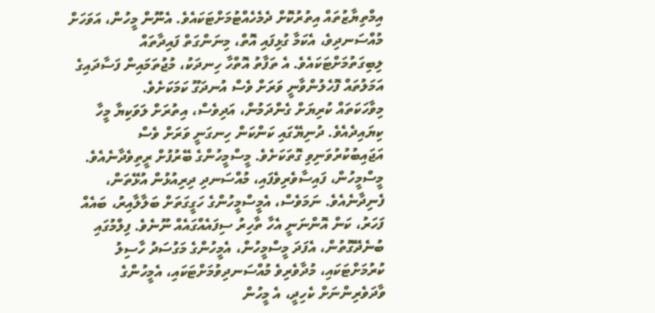އިމްތިޔާޒުތައް އިތުރުކޮށް ދެމެހެއްޓުމަށްޓަކައެވެ. އެނޫން މީހުން، އަވަހަށް މުއްސަނދިވެ، އެކަމާ ގުޅިފައި އޮތް، މިނަންގަތް ފައިދާތައް ލިބިގަތުމަށްޓަކައެވެ. އެ ތަފާތު އޮތްހާ ހިނދަކު، މުޖުތަމައިން ފަސާދައިގެ އަމަލުތައް ފޮހެލުންވާނީ ވަރަށް ވެސް އުނދަގޫ ކަމަކަށެވެ.
މިވާހަކަތައް ކުރިޔަށް ގެންދަމުން، އަދިވެސް، އިތުރަށް ލަވަކިޔާ މީހާ ކިޔައިދެއެވެ. ދުނިޔޭގައި ކަންކަން ހިނގަނީ ވަރަށް ވެސް އަޖައިބުކުރުވަނިވި ގޮތަކަށެވެ. މީސްމީހުންގެ ބޭރުފުށް ރީތިވެދާނެއެވެ. މީސްމީހުން، ފައިސާވެރިވެފައި، މުއްސަނދި ދިރިއުޅުން އުޅޭތަން، ފެނިދާނެއެވެ. ނަމަވެސް، އެމީސްމީހުންގެ ހަގީގަތަށް ބަލާލާއިރު، ބައެއް ފަހަރު، ކަން އޮންނަނީ އެހާ ތާހިރު ސިފައެއްގައެއް ނޫނެވެ. ފިލްމުގައި ބުނެދޭގޮތުން، އެފަދަ މީސްމީހުން، އެމީހުންގެ މަގުސަދު ހާސިލު ކުރުމަށްޓަކައި، މުދާވެރިވެ މުއްސަނދިވުމަށްޓަކައި، އެމީހުންގެ ވާދަވެރިންނަށް ކެހިދީ، އެ މީހުން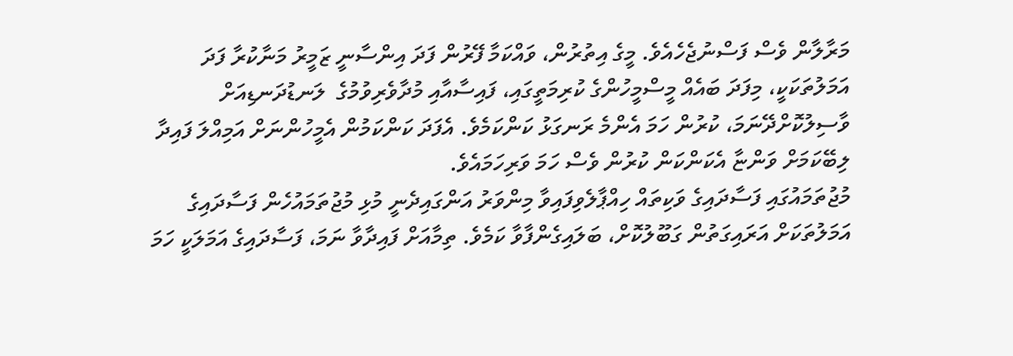މަރާލާން ވެސް ފަސްނުޖެހެއެވެ. މީގެ އިތުރުން، ވައްކަމާ ފޭރުން ފަދަ އިންސާނީ ޒަމީރު މަނާކުރާ ފަދަ އަމަލުތަކަކީ، މިފަދަ ބައެއް މީސްމީހުންގެ ކުރިމަތީގައި، ފައިސާއާއި މުދާވެރިވުމުގެ  ލަނޑުދަނޑިއަށް ވާސިލުކޮށްދޭނަމަ، ކުރުން ހަމަ އެންމެ ރަނގަޅު ކަންކަމެވެ. އެފަދަ ކަންކަމުން އެމީހުންނަށް އަމިއްލަ ފައިދާ ލިބޭކަމަށް ވަންޏާ އެކަންކަން ކުރުން ވެސް ހަމަ ވަރިހަމައެވެ.
މުޖުތަމައުގައި ފަސާދައިގެ ވަކިތައް ހިއްޕާލެވިފައިވާ މިންވަރު އަންގައިދެނީ މުޅި މުޖުތަމައުހެން ފަސާދައިގެ އަމަލުތަކަށް އަރައިގަތުން ގަބޫލުކޮށް، ބަލައިގެންފާވާ ކަމެވެ. ތިމާއަށް ފައިދާވާ ނަމަ، ފަސާދައިގެ އަމަލަކީ ހަމަ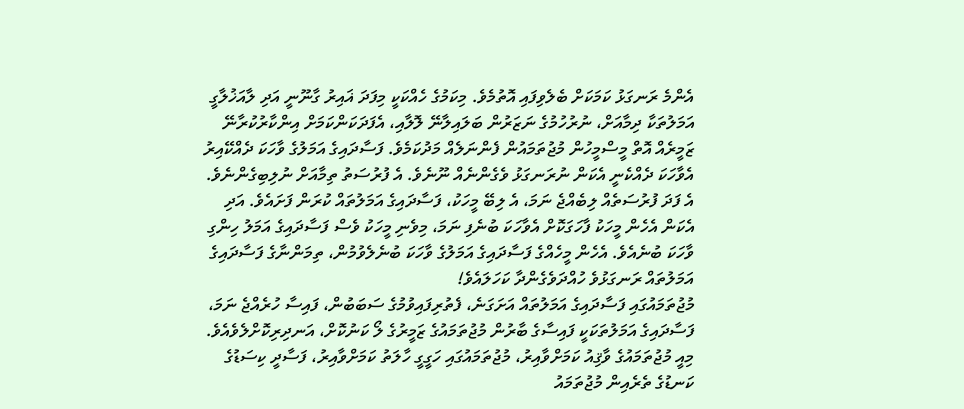އެންމެ ރަނގަޅު ކަމަކަށް ބެލެވިފައި އޮތުމެވެ. މިކަމުގެ ހެއްކަކީ މިފަދަ ޣައިރު ގާނޫނީ އަދި ލާއަޚުލާގީ އަމަލުތަކާ ދިމާއަށް، ނުރުހުމުގެ ނަޒަރުން ބަލައިލާނޭ ލޮލާއި، އެފަދަކަންކަމަށް އިންކާރުކުރާނޭ ޒަމީރެއް އޮތް މީސްމީހުން މުޖުތަމައުން ފެންނަލެއް މަދުކަމެވެ. ފަސާދައިގެ އަމަލުގެ ވާހަކަ ދެއްކޭއިރު އެވާހަކަ ދެއްކެނީ އެކަން ނުރަނގަޅު ވެގެންނެއް ނޫނެވެ. އެ ފުރުސަތު ތިމާއަށް ނުލިބިގެންނެވެ. އެ ފަދަ ފުރުސަތެއް ލިބެއްޖެ ނަމަ، އެ ލިބޭ މީހަކު، ފަސާދައިގެ އަމަލުތައް ކުރަން ފަށައެވެ. އަދި އެކަން އެހެން މީހަކު ފާހަގަކޮށް އެވާހަކަ ބުނެފި ނަމަ، މިވެނި މީހަކު ވެސް ފަސާދައިގެ އަމަލު ހިންގި ވާހަކަ ބުނެއެވެ. އެހެން މީހެއްގެ ފަސާދައިގެ އަމަލުގެ ވާހަކަ ބުނެލެވުމުން، ތިމަންނާގެ ފަސާދައިގެ އަމަލުތައް ރަނގަޅުވެ ހުއްދަވެގެންދާ ކަހަލައެވެ!
މުޖުތަމައުގައި ފަސާދައިގެ އަމަލުތައް އަށަގަނެ، ފެތުރިފައިވުމުގެ ސަބަބުން، ފައިސާ ހުރެއްޖެ ނަމަ، ފަސާދައިގެ އަމަލުތަކަކީ ފައިސާގެ ބާރުން މުޖުތަމައުގެ ޒަމީރުގެ ލޯ ކަނުކޮށް، އަނދިރިކޮށްލެވެއެވެ. މިއީ މުޖުތަމައުގެ ވާޤިއު ކަމަށްވާއިރު، މުޖުތަމައުގައި ހަގީގީ ހާލަތު ކަމަށްވާއިރު، ފަސާދީ ކިސަޑުގެ ކަނޑުގެ ތެރެއިން މުޖުތަމައު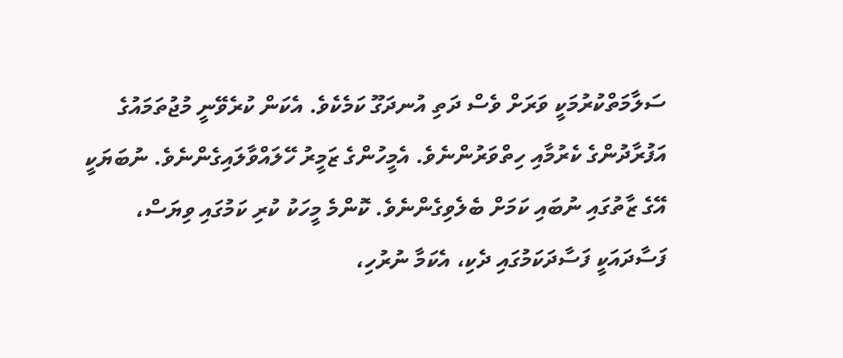ސަލާމަތްކުރުމަކީ ވަރަށް ވެސް ދަތި އުނދަގޫ ކަމެކެވެ. އެކަން ކުރެވޭނީ މުޖުތަމައުގެ އަފުރާދުންގެ ކެރުމާއި ހިތްވަރުންނެވެ. އެމީހުންގެ ޒަމީރު ހޭލައްވާލައިގެންނެވެ. ނުބަޔަކީ އޭގެ ޒާތުގައި ނުބައި ކަމަށް ބެލެވިގެންނެވެ. ކޮންމެ މީހަކު ކުރި ކަމުގައި ވިޔަސް، ފަސާދައަކީ ފަސާދަކަމުގައި ދެކި، އެކަމާ ނުރުހި،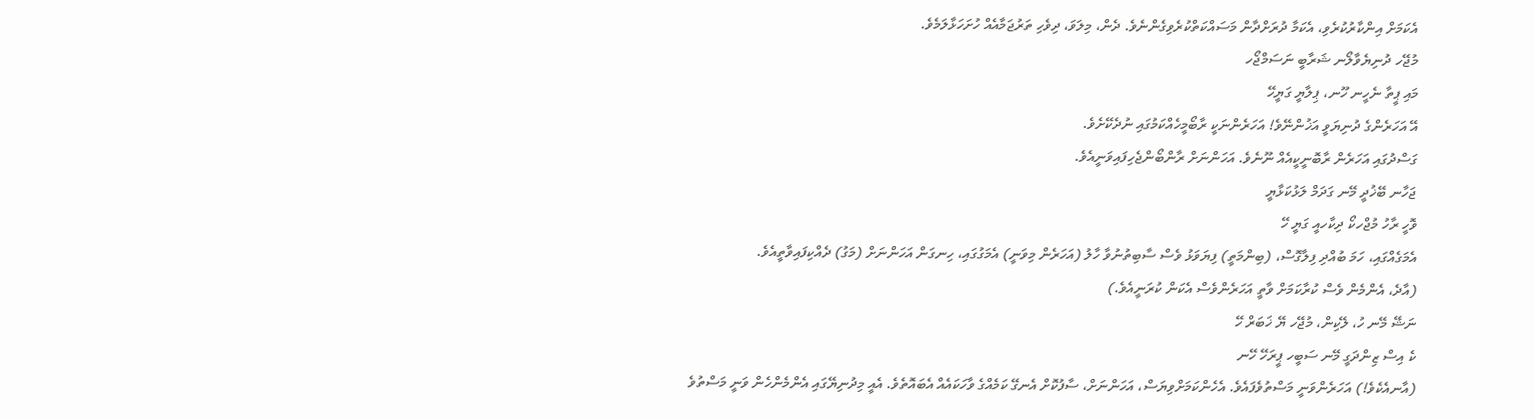އެކަމަށް އިންކާރުކުރެވި، އެކަމާ ދުރަށްދާން މަސައްކަތްކުރެވިގެންނެވެ. ދެން، މިލަވަ، ދިވެހި ތަރުޖަމާއެއް ހުށަހަޅާލަމެވެ.
މުޖޭހ ދުނިޔެވާލޯނ ޝަރާބީ ނަސަމްޖޯހ
މައި ޕީތާ ނެހީނ ހޫނ، ޕިލާޔީ ގަޔީހޭ
އޭ އަހަރެންގެ ދުނިޔަވީ އަޚުންނޭވެ! އަހަރެންނަކީ ރާބޯމީހެއްކަމުގައި ނުދެކޭށެވެ.
ގަސްދުގައި އަހަރެން ރާބޮނީކީއެއް ނޫނެވެ. އަހަންނަށް ރާންބޯންޖެހިފައިވަނީއެވެ.
ޖަހާނ ބޭޚުދީ މޭނ ގަދަމް ލަޅުކަޅާޔީ
ވޮހީ ރާހު މުޖްހކޯ ދިކާހއީ ގަޔީ ހޭ
އެމަގެއްގައި، ހަމަ ބުއްދި ފިލާގޮސް، (ބިންމަތީ) ފިޔަވަޅު ވެސް ސާބިތުނުވާ ހާލު (އަހަރެން މިވަނީ) އެމަގުގައި، ހިނގަން އަހަންނަށް (މަގު) ދެއްކިފައިވާތީއެވެ.
(އާދެ، އެންމެން ވެސް ކުރާކަމަށް ވާތީ އަހަރެންވެސް އެކަން ކުރަނީއެވެ.)
ނަޝޭ މޭނ ހު، ލޭކިން، މުޖޭހ ޔޭ ޚަބަރް ހޭ
ކެ އިސް ޒިންދަގީ މޭނ ސަބީހ ޕީރަހޭ ހޭނ
(އާނއެކެވެ!) އަހަރެންވަނީ މަސްތުވެފައެވެ. އެހެންކަމަށްވިޔަސް، އަހަންނަށް، ސާފުކޮށް އެނގޭ ކަމެއްގެ ވާހަކައެއް އެބައޮތެވެ. އެއީ މިދުނިޔޭގައި އެންމެންހެން ވަނީ މަސްތުވެ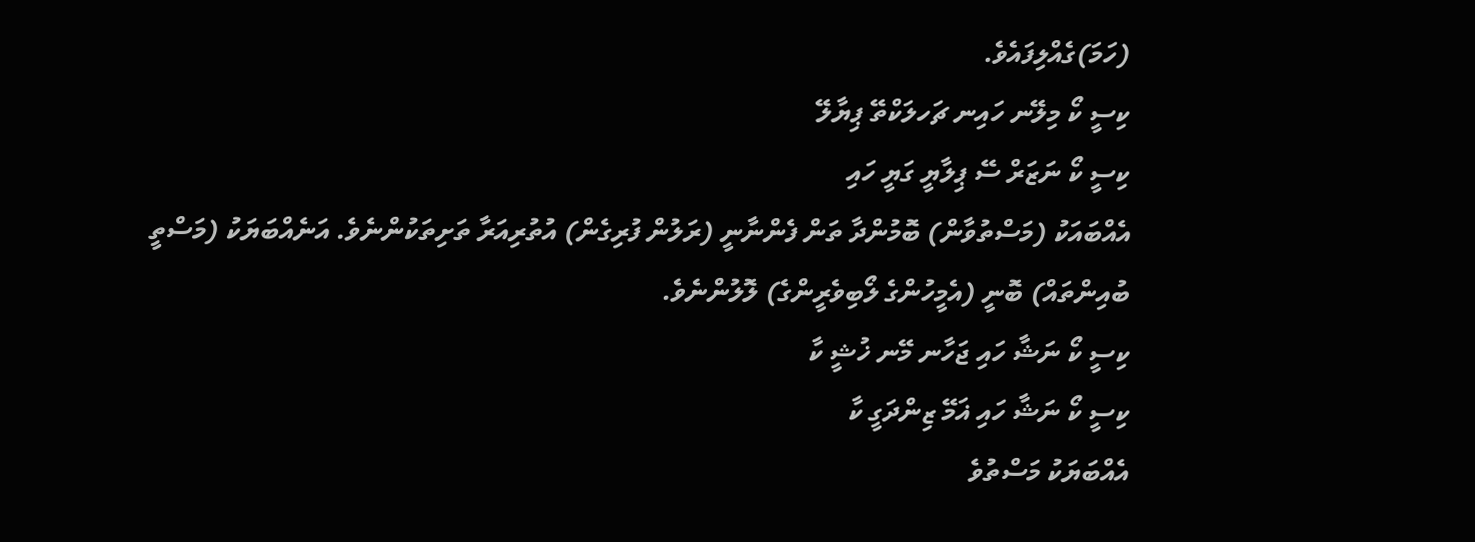(ހަމަ)ގެއްލިފައެވެ.
ކިސީ ކޯ މިލޭނ ހައިނ ޗަހލަކްތޭ ޕިޔާލޭ
ކިސީ ކޯ ނަޒަރް ސޭ ޕިލާޔީ ގަޔީ ހައި
އެއްބައަކު (މަސްތުވާން) ބޮމުންދާ ތަން ފެންނާނީ (ރަލުން ފުރިގެން) އުތުރިއަރާ ތަށިތަކުންނެވެ. އަނެއްބަޔަކު (މަސްތީ ބުއިންތައް) ބޮނީ (އެމީހުންގެ ލޯބިވެރީންގެ) ލޮލުންނެވެ.
ކިސީ ކޯ ނަޝާ ހައި ޖަހާނ މޭނ ޚުޝީ ކާ
ކިސީ ކޯ ނަޝާ ހައި ޣަމޭ ޒިންދަގީ ކާ
އެއްބަޔަކު މަސްތުވެ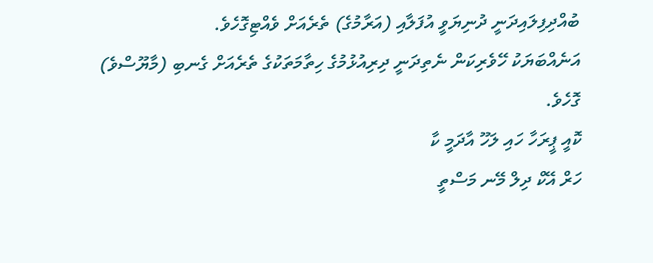ބުއްދިފިލައިދަނީ ދުނިޔަވީ އުފަލާއި (އަރާމުގެ) ތެރެއަށް ވެއްޓިގޮހެވެ.
އަނެއްބަޔަކު ހޭވެރިކަން ނެތިދަނީ ދިރިއުޅުމުގެ ހިތާމަތަކުގެ ތެރެއަށް ގެނބި (މާޔޫސްވެ) ގޮހެވެ.
ކޮއީ ޕީރަހާ ހައި ލަހޫ އާދަމީ ކާ
ހަރް އޭކް ދިލް މޭނ މަސްތީ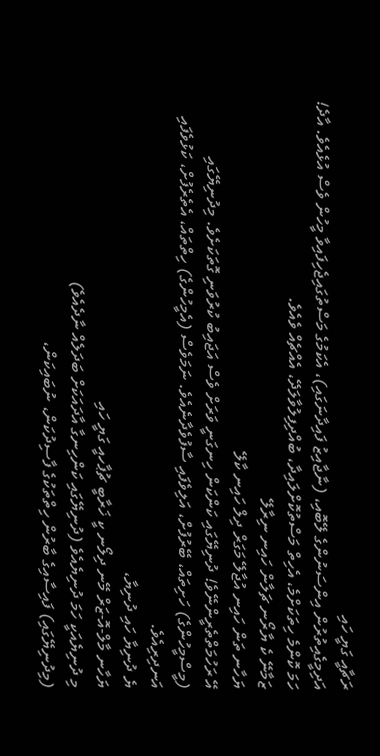ރަޗާއީ ގަޔީ ހައި
އަދިމީގެއިތުރުން އިންސަނުންގެ ލޭބޮއި، (ނާޖާއިޒު ފައިދާނަގައި)، އެކަމުގެ މަސްތުގައިޖެހިފައިވާ މީހުން ވެސް އުޅެއެވެ. އާދެ! ހަމަ ކޮންމެ ހިތަކަށްމެ، އެހިތް މަސްތުކޮށްލައިދާ، ބުއްދިފިލުވާލަދޭ، އެއްޗެއް ވެއެވެ.
ޒަމާނޭ ކެ ޔާރޯނ ޗަލާން ހައިނ ނިރާލޭ
ޔަހާނ ތަން ހައިނ އުޖާލޭ މަގަރް ދިލް ހައިނ ކާލޭ
އޭ ރަހުމަތްތެރީންނޭވެ! ދުނިޔޭގައި ކަންކަން ހިނގަނީ ވަރަށް ވެސް އަޖައިބު ކުރުވަނި ގޮތަކަށެވެ. މިދުނިޔޭގައި (މީސްމީހުންގެ) ހަށިތައް، ބޭރުފުށް، އަލިވެފައި ސާފުވެދާނެއެވެ. ނަމަވެސް (އެމީހުންގެ) ހިތްތައް، އެތެރެފުށް، ކަޅުވެފައި އަނދިރިއެވެ.
ޔެ ދުނިޔާ ހައި ދުނިޔާ،
ޔަހާނ މާލް-އޮ-ޒަރް މޭނ ދިލޯނ ކީ ޚަރާބީ ޗުޕާހއީ ގަޔީ ހައި
މި ދުނިޔެއަކީ ހަމަ ދުނިޔެއެވެ (ދުނިޔޭގައި ކަންހިނގާ އާދައަކަށް ބަދަލެއް ނާދެއެވެ)
(މިދުނިޔޭގައި) ފައިސާއިގެ ބާރުން ހިތްތަކުގެ ފާސިދުކަން، ނުބައިކަން،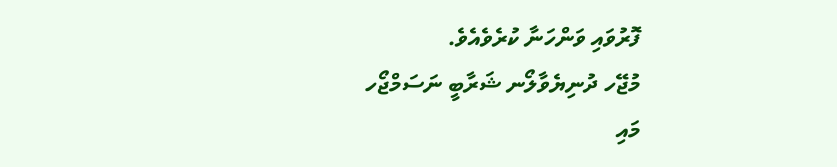ފޮރުވައި ވަންހަނާ ކުރެވެއެވެ.
މުޖޭހ ދުނިޔެވާލޯނ ޝަރާބީ ނަސަމްޖޯހ
މައި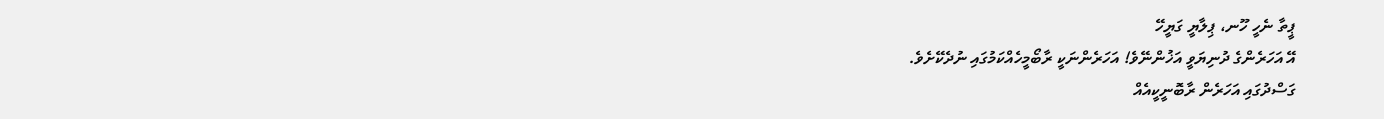ޕީތާ ނެހީ ހޫނ، ޕިލާޔީ ގަޔީހޭ
އޭ އަހަރެންގެ ދުނިޔަވީ އަޚުންނޭވެ! އަހަރެންނަކީ ރާބޯމީހެއްކަމުގައި ނުދެކޭށެވެ.
ގަސްދުގައި އަހަރެން ރާބޮނީކީއެއް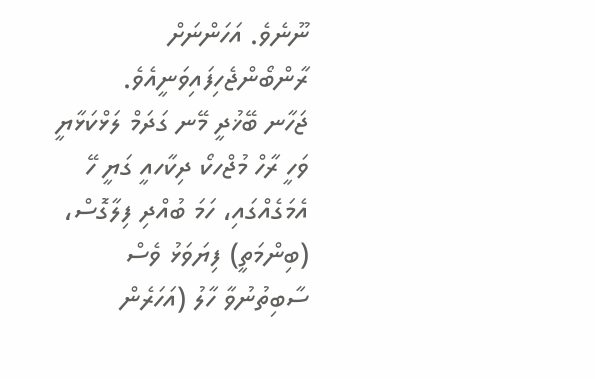ނޫނެވެ. އަހަންނަށް ރާންބޯންޖެހިފައިވަނީއެވެ.
ޖަހާނ ބޭޚުދީ މޭނ ގަދަމް ލަޅްކަޅާޔީ
ވަހީ ރާހް މުޖްހކޯ ދިކާހއީ ގަޔީ ހޭ
އެމަގެއްގައި، ހަމަ ބުއްދި ފިލާގޮސް، (ބިންމަތީ) ފިޔަވަޅު ވެސް ސާބިތުނުވާ ހާލު (އަހަރެން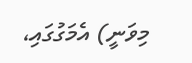މިވަނީ) އެމަގުގައި،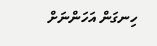ހިނގަން އަހަންނަށް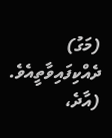(މަގު) ދެއްކިފައިވާތީއެވެ.
(އާދެ،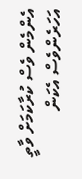އެންމެން ވެސް ކުރާކަމަށް ވާތީ އަހަރެންވެސް އެކަން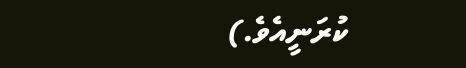ކުރަނީއެވެ.)